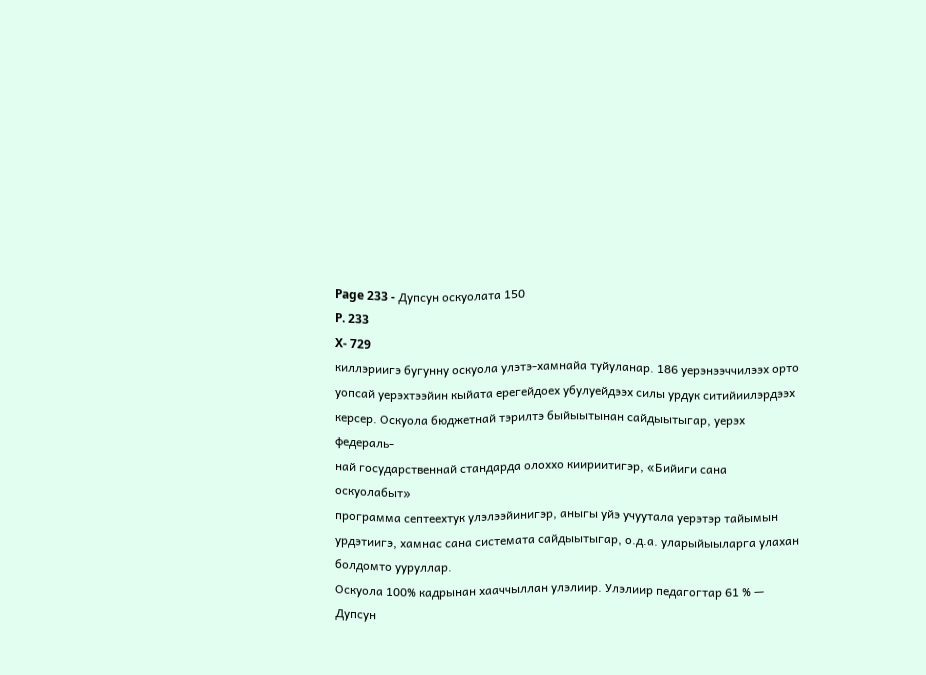Page 233 - Дупсун оскуолата 150
P. 233
X- 729
киллэриигэ бугунну оскуола улэтэ-хамнайа туйуланар. 186 уерэнээччилээх орто
уопсай уерэхтээйин кыйата ерегейдоех убулуейдээх силы урдук ситийиилэрдээх
керсер. Оскуола бюджетнай тэрилтэ быйыытынан сайдыытыгар, уерэх федераль-
най государственнай стандарда олоххо киириитигэр, «Бийиги сана оскуолабыт»
программа септеехтук улэлээйинигэр, аныгы уйэ учуутала уерэтэр тайымын
урдэтиигэ, хамнас сана системата сайдыытыгар, о.д.а. уларыйыыларга улахан
болдомто ууруллар.
Оскуола 100% кадрынан хааччыллан улэлиир. Улэлиир педагогтар 61 % —
Дупсун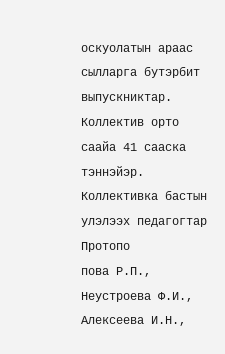оскуолатын араас сылларга бутэрбит выпускниктар. Коллектив орто
саайа 41 сааска тэннэйэр. Коллективка бастын улэлээх педагогтар Протопо
пова Р.П., Неустроева Ф.И., Алексеева И.Н.,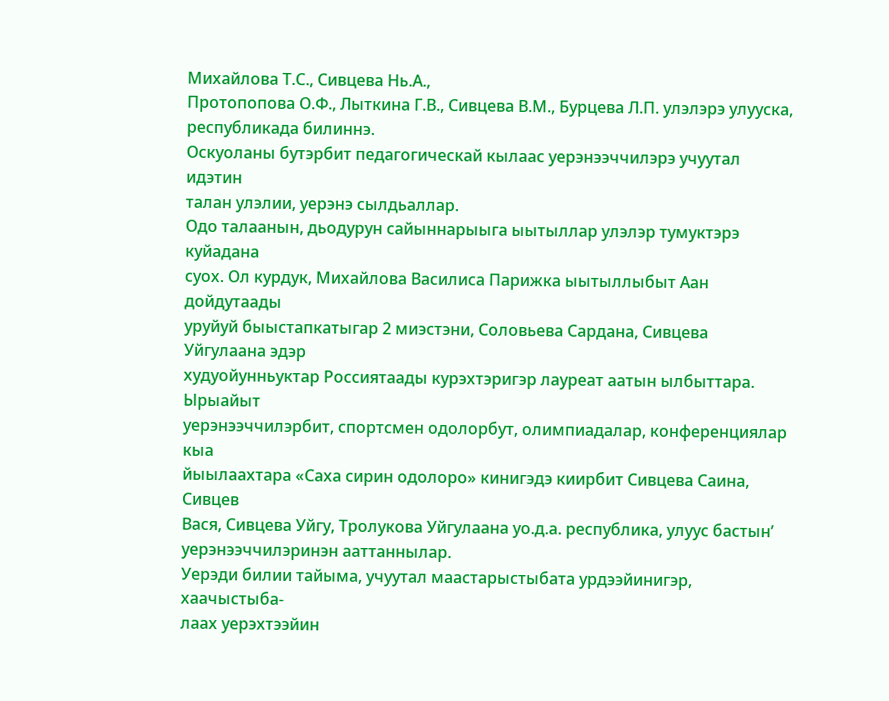Михайлова Т.С., Сивцева Нь.А.,
Протопопова О.Ф., Лыткина Г.В., Сивцева В.М., Бурцева Л.П. улэлэрэ улууска,
республикада билиннэ.
Оскуоланы бутэрбит педагогическай кылаас уерэнээччилэрэ учуутал идэтин
талан улэлии, уерэнэ сылдьаллар.
Одо талаанын, дьодурун сайыннарыыга ыытыллар улэлэр тумуктэрэ куйадана
суох. Ол курдук, Михайлова Василиса Парижка ыытыллыбыт Аан дойдутаады
уруйуй быыстапкатыгар 2 миэстэни, Соловьева Сардана, Сивцева Уйгулаана эдэр
худуойунньуктар Россиятаады курэхтэригэр лауреат аатын ылбыттара. Ырыайыт
уерэнээччилэрбит, спортсмен одолорбут, олимпиадалар, конференциялар кыа
йыылаахтара «Саха сирин одолоро» кинигэдэ киирбит Сивцева Саина, Сивцев
Вася, Сивцева Уйгу, Тролукова Уйгулаана уо.д.а. республика, улуус бастын’
уерэнээччилэринэн ааттаннылар.
Уерэди билии тайыма, учуутал маастарыстыбата урдээйинигэр, хаачыстыба-
лаах уерэхтээйин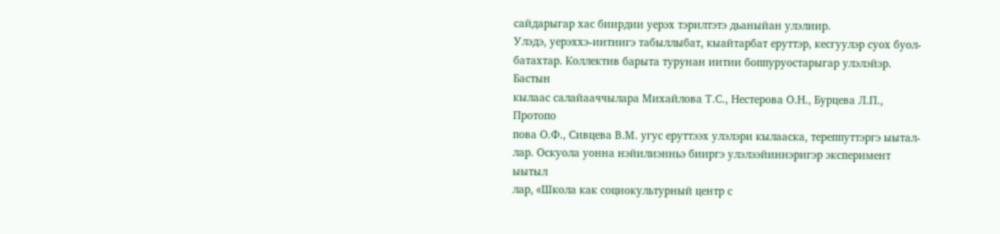сайдарыгар хас биирдии уерэх тэрилтэтэ дьаныйан улэлиир.
Улэдэ, уерэххэ-иитиигэ табыллыбат, кыайтарбат еруттэр, кесгуулэр суох буол-
батахтар. Коллектив барыта турунан иитии боппуруостарыгар улэлэйэр. Бастын
кылаас салайааччылара Михайлова Т.С., Нестерова О.Н., Бурцева Л.П., Протопо
пова О.Ф., Сивцева В.М. угус еруттээх улэлэри кылааска, тереппуттэргэ ыытал-
лар. Оскуола уонна нэйилиэнньэ бииргэ улэлээйиннэригэр эксперимент ыытыл
лар, «Школа как социокультурный центр с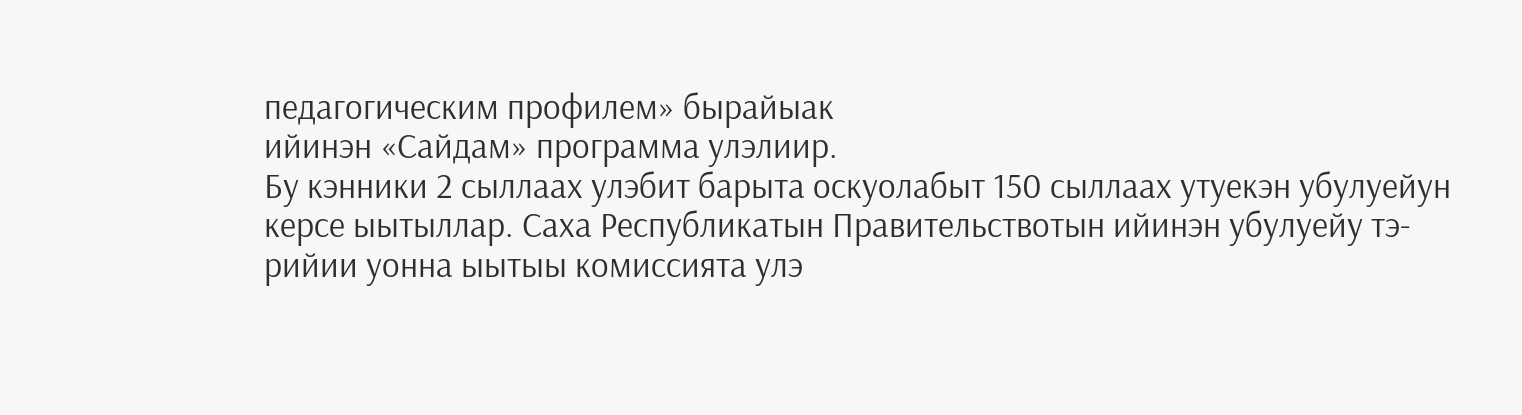педагогическим профилем» бырайыак
ийинэн «Сайдам» программа улэлиир.
Бу кэнники 2 сыллаах улэбит барыта оскуолабыт 150 сыллаах утуекэн убулуейун
керсе ыытыллар. Саха Республикатын Правительствотын ийинэн убулуейу тэ-
рийии уонна ыытыы комиссията улэ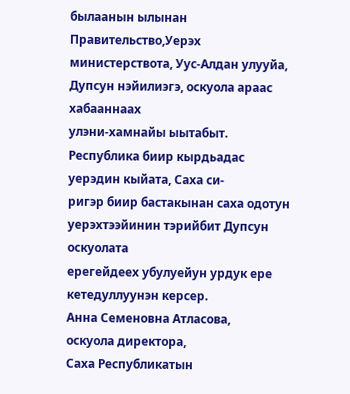былаанын ылынан Правительство,Уерэх
министерствота, Уус-Алдан улууйа, Дупсун нэйилиэгэ, оскуола араас хабааннаах
улэни-хамнайы ыытабыт. Республика биир кырдьадас уерэдин кыйата, Саха си-
ригэр биир бастакынан саха одотун уерэхтээйинин тэрийбит Дупсун оскуолата
ерегейдеех убулуейун урдук ере кетедуллуунэн керсер.
Анна Семеновна Атласова,
оскуола директора,
Саха Республикатын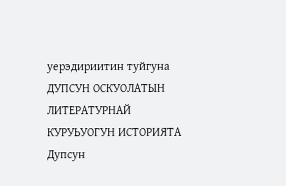уерэдириитин туйгуна
ДУПСУН ОСКУОЛАТЫН
ЛИТЕРАТУРНАЙ КУРУЬУОГУН ИСТОРИЯТА
Дупсун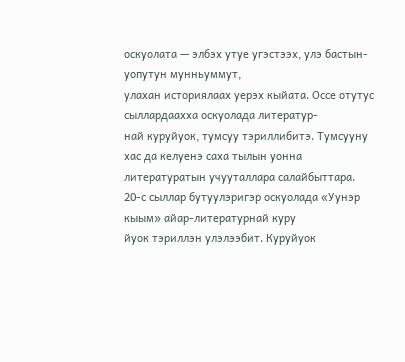оскуолата — элбэх утуе угэстээх, улэ бастын- уопутун мунньуммут,
улахан историялаах уерэх кыйата. Оссе отутус сыллардаахха оскуолада литератур-
най куруйуок, тумсуу тэриллибитэ. Тумсууну хас да келуенэ саха тылын уонна
литературатын учууталлара салайбыттара.
20-с сыллар бутуулэригэр оскуолада «Уунэр кыым» айар-литературнай куру
йуок тэриллэн улэлээбит. Куруйуок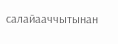салайааччытынан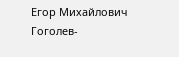Егор Михайлович Гоголев-